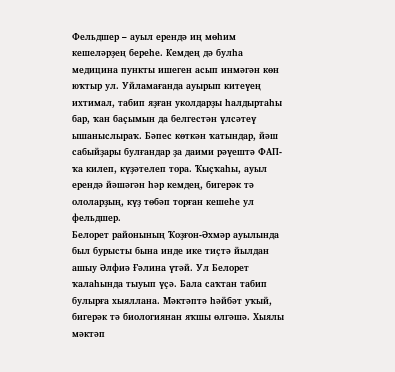Фельдшер – ауыл ерендә иң мөһим кешеләрҙең береһе. Кемдең дә булһа медицина пункты ишеген асып инмәгән көн юҡтыр ул. Уйламағанда ауырып китеүең ихтимал, табип яҙған уколдарҙы һалдыртаһы бар, ҡан баҫымын да белгестән үлсәтеү ышаныслыраҡ. Бәпес көткән ҡатындар, йәш сабыйҙары булғандар ҙа даими рәүештә ФАП-ҡа килеп, күҙәтелеп тора. Ҡыҫҡаһы, ауыл ерендә йәшәгән һәр кемдең, бигерәк тә ололарҙың, күҙ төбәп торған кешеһе ул фельдшер.
Белорет районының Ҡоҙғон-Әхмәр ауылында был бурысты бына инде ике тиҫтә йылдан ашыу Әлфиә Ғәлина үтәй. Ул Белорет ҡалаһында тыуып үҫә. Бала саҡтан табип булырға хыяллана. Мәктәптә һәйбәт уҡый, бигерәк тә биологиянан яҡшы өлгәшә. Хыялы мәктәп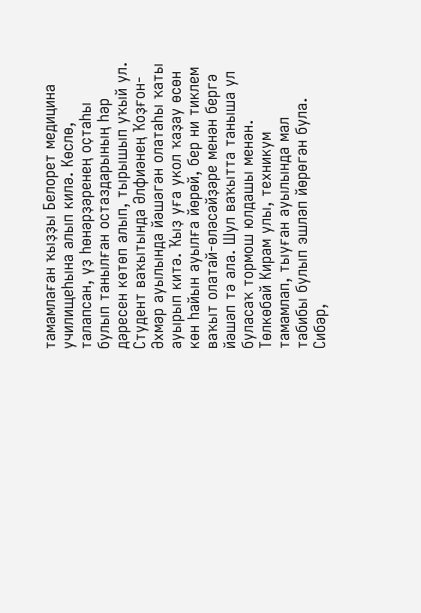тамамлаған ҡыҙҙы Белорет медицина училищеһына алып килә. Көслө, талапсан, үҙ һөнәрҙәренең оҫтаһы булып танылған остаздарының һәр дәресен көтөп алып, тырышып уҡый ул.
Студент ваҡытында Әлфиәнең Ҡоҙғон-Әхмәр ауылында йәшәгән олатаһы ҡаты ауырып китә. Ҡыҙ уға укол ҡаҙау өсөн көн һайын ауылға йөрөй, бер ни тиклем ваҡыт олатай-өләсәйҙәре менән бергә йәшәп тә ала. Шул ваҡытта таныша ул буласаҡ тормош юлдашы менән. Төлкөбай Кирам улы, техникум тамамлап, тыуған ауылында мал табибы булып эшләп йөрөгән була. Сибәр,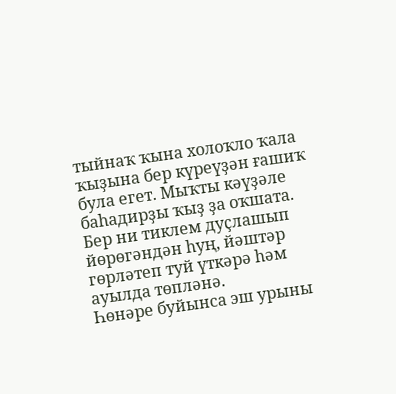тыйнаҡ ҡына холоҡло ҡала ҡыҙына бер күреүҙән ғашиҡ була егет. Мыҡты кәүҙәле баһадирҙы ҡыҙ ҙа оҡшата. Бер ни тиклем дуҫлашып йөрөгәндән һуң, йәштәр гөрләтеп туй үткәрә һәм ауылда төпләнә.
Һөнәре буйынса эш урыны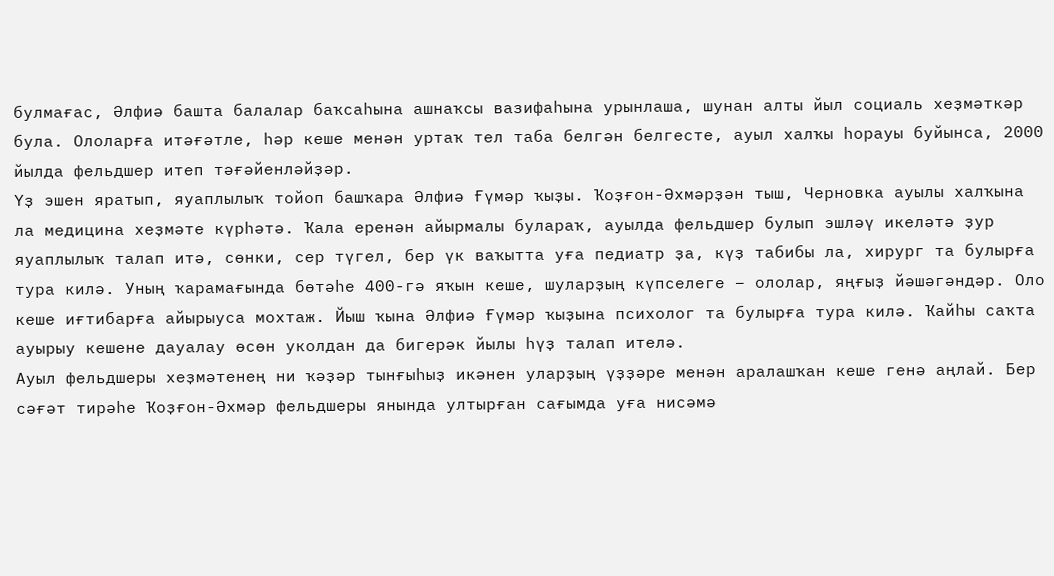булмағас, Әлфиә башта балалар баҡсаһына ашнаҡсы вазифаһына урынлаша, шунан алты йыл социаль хеҙмәткәр була. Ололарға итәғәтле, һәр кеше менән уртаҡ тел таба белгән белгесте, ауыл халҡы һорауы буйынса, 2000 йылда фельдшер итеп тәғәйенләйҙәр.
Үҙ эшен яратып, яуаплылыҡ тойоп башҡара Әлфиә Ғүмәр ҡыҙы. Ҡоҙғон-Әхмәрҙән тыш, Черновка ауылы халҡына ла медицина хеҙмәте күрһәтә. Ҡала еренән айырмалы булараҡ, ауылда фельдшер булып эшләү икеләтә ҙур яуаплылыҡ талап итә, сөнки, сер түгел, бер үк ваҡытта уға педиатр ҙа, күҙ табибы ла, хирург та булырға тура килә. Уның ҡарамағында бөтәһе 400-гә яҡын кеше, шуларҙың күпселеге – ололар, яңғыҙ йәшәгәндәр. Оло кеше иғтибарға айырыуса мохтаж. Йыш ҡына Әлфиә Ғүмәр ҡыҙына психолог та булырға тура килә. Ҡайһы саҡта ауырыу кешене дауалау өсөн уколдан да бигерәк йылы һүҙ талап ителә.
Ауыл фельдшеры хеҙмәтенең ни ҡәҙәр тынғыһыҙ икәнен уларҙың үҙҙәре менән аралашҡан кеше генә аңлай. Бер сәғәт тирәһе Ҡоҙғон-Әхмәр фельдшеры янында ултырған сағымда уға нисәмә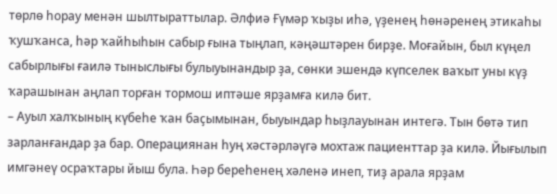төрлө һорау менән шылтыраттылар. Әлфиә Ғүмәр ҡыҙы иһә, үҙенең һөнәренең этикаһы ҡушҡанса, һәр ҡайһыһын сабыр ғына тыңлап, кәңәштәрен бирҙе. Моғайын, был күңел сабырлығы ғаилә тыныслығы булыуынандыр ҙа, сөнки эшендә күпселек ваҡыт уны күҙ ҡарашынан аңлап торған тормош иптәше ярҙамға килә бит.
– Ауыл халҡының күбеһе ҡан баҫымынан, быуындар һыҙлауынан интегә. Тын бөтә тип зарланғандар ҙа бар. Операциянан һуң хәстәрләүгә мохтаж пациенттар ҙа килә. Йығылып имгәнеү осраҡтары йыш була. Һәр береһенең хәленә инеп, тиҙ арала ярҙам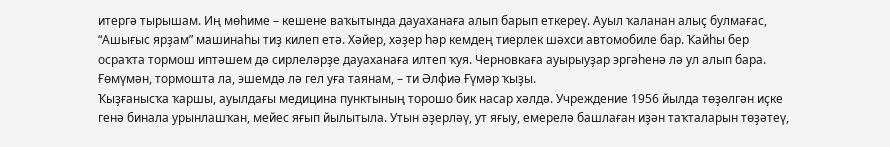итергә тырышам. Иң мөһиме – кешене ваҡытында дауаханаға алып барып еткереү. Ауыл ҡаланан алыҫ булмағас, “Ашығыс ярҙам” машинаһы тиҙ килеп етә. Хәйер, хәҙер һәр кемдең тиерлек шәхси автомобиле бар. Ҡайһы бер осраҡта тормош иптәшем дә сирлеләрҙе дауаханаға илтеп ҡуя. Черновкаға ауырыуҙар эргәһенә лә ул алып бара. Ғөмүмән, тормошта ла, эшемдә лә гел уға таянам, – ти Әлфиә Ғүмәр ҡыҙы.
Ҡыҙғанысҡа ҡаршы, ауылдағы медицина пунктының торошо бик насар хәлдә. Учреждение 1956 йылда төҙөлгән иҫке генә бинала урынлашҡан, мейес яғып йылытыла. Утын әҙерләү, ут яғыу, емерелә башлаған иҙән таҡталарын төҙәтеү,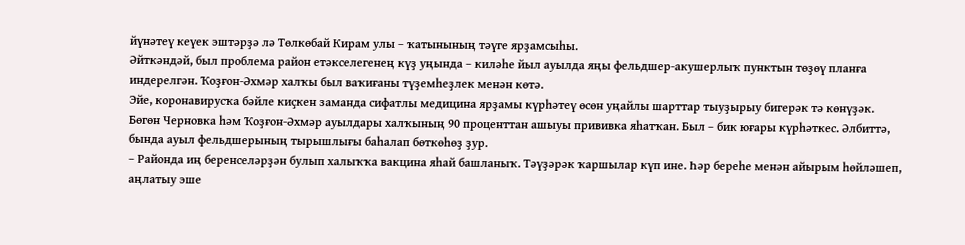йүнәтеү кеүек эштәрҙә лә Төлкөбай Кирам улы – ҡатынының тәүге ярҙамсыһы.
Әйткәндәй, был проблема район етәкселегенең күҙ уңында – киләһе йыл ауылда яңы фельдшер-акушерлыҡ пунктын төҙөү планға индерелгән. Ҡоҙғон-Әхмәр халҡы был ваҡиғаны түҙемһеҙлек менән көтә.
Эйе, коронавирусҡа бәйле киҫкен заманда сифатлы медицина ярҙамы күрһәтеү өсөн уңайлы шарттар тыуҙырыу бигерәк тә көнүҙәк. Бөгөн Черновка һәм Ҡоҙғон-Әхмәр ауылдары халҡының 90 проценттан ашыуы прививка яһатҡан. Был – бик юғары күрһәткес. Әлбиттә, бында ауыл фельдшерының тырышлығы баһалап бөткөһөҙ ҙур.
– Районда иң беренселәрҙән булып халыҡҡа вакцина яһай башланыҡ. Тәүҙәрәк ҡаршылар күп ине. Һәр береһе менән айырым һөйләшеп, аңлатыу эше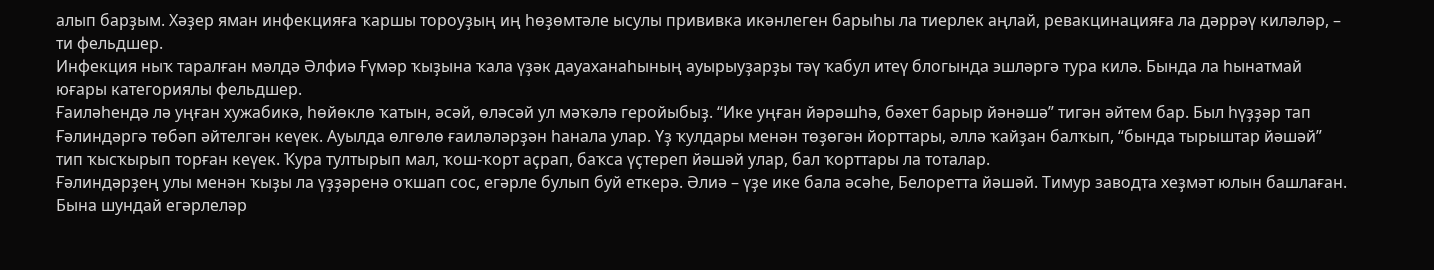алып барҙым. Хәҙер яман инфекцияға ҡаршы тороуҙың иң һөҙөмтәле ысулы прививка икәнлеген барыһы ла тиерлек аңлай, ревакцинацияға ла дәррәү киләләр, – ти фельдшер.
Инфекция ныҡ таралған мәлдә Әлфиә Ғүмәр ҡыҙына ҡала үҙәк дауаханаһының ауырыуҙарҙы тәү ҡабул итеү блогында эшләргә тура килә. Бында ла һынатмай юғары категориялы фельдшер.
Ғаиләһендә лә уңған хужабикә, һөйөклө ҡатын, әсәй, өләсәй ул мәҡәлә геройыбыҙ. “Ике уңған йәрәшһә, бәхет барыр йәнәшә” тигән әйтем бар. Был һүҙҙәр тап Ғәлиндәргә төбәп әйтелгән кеүек. Ауылда өлгөлө ғаиләләрҙән һанала улар. Үҙ ҡулдары менән төҙөгән йорттары, әллә ҡайҙан балҡып, “бында тырыштар йәшәй” тип ҡысҡырып торған кеүек. Ҡура тултырып мал, ҡош-ҡорт аҫрап, баҡса үҫтереп йәшәй улар, бал ҡорттары ла тоталар.
Ғәлиндәрҙең улы менән ҡыҙы ла үҙҙәренә оҡшап сос, егәрле булып буй еткерә. Әлиә – үҙе ике бала әсәһе, Белоретта йәшәй. Тимур заводта хеҙмәт юлын башлаған.
Бына шундай егәрлеләр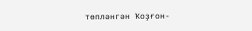төпләнгән Ҡоҙғон-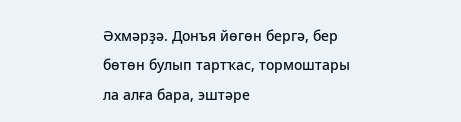Әхмәрҙә. Донъя йөгөн бергә, бер бөтөн булып тартҡас, тормоштары ла алға бара, эштәре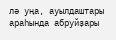лә уңа, ауылдаштары араһында абруйҙары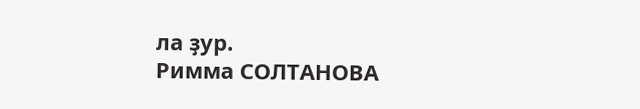ла ҙур.
Римма СОЛТАНОВА